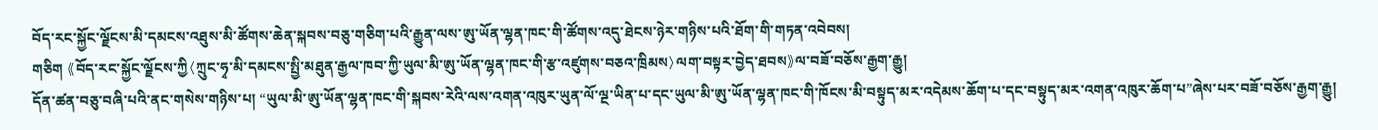བོད་རང་སྐྱོང་ལྗོངས་མི་དམངས་འཐུས་མི་ཚོགས་ཆེན་སྐབས་བཅུ་གཅིག་པའི་རྒྱུན་ལས་ཨུ་ཡོན་ལྷན་ཁང་གི་ཚོགས་འདུ་ཐེངས་ཉེར་གཉིས་པའི་ཐོག་གི་གཏན་འབེབས།
གཅིག 《བོད་རང་སྐྱོང་ལྗོངས་ཀྱི〈ཀྲུང་ཧྭ་མི་དམངས་སྤྱི་མཐུན་རྒྱལ་ཁབ་ཀྱི་ཡུལ་མི་ཨུ་ཡོན་ལྷན་ཁང་གི་རྩ་འཛུགས་བཅའ་ཁྲིམས〉ལག་བསྟར་བྱེད་ཐབས》ལ་བཟོ་བཅོས་རྒྱག་རྒྱུ།
དོན་ཚན་བཅུ་བཞི་པའི་ནང་གསེས་གཉིས་པ། “ཡུལ་མི་ཨུ་ཡོན་ལྷན་ཁང་གི་སྐབས་རེའི་ལས་འགན་འཁུར་ཡུན་ལོ་ལྔ་ཡིན་པ་དང་ཡུལ་མི་ཨུ་ཡོན་ལྷན་ཁང་གི་ཁོངས་མི་བསྟུད་མར་འདེམས་ཆོག་པ་དང་བསྟུད་མར་འགན་འཁུར་ཆོག་པ”ཞེས་པར་བཟོ་བཅོས་རྒྱག་རྒྱུ།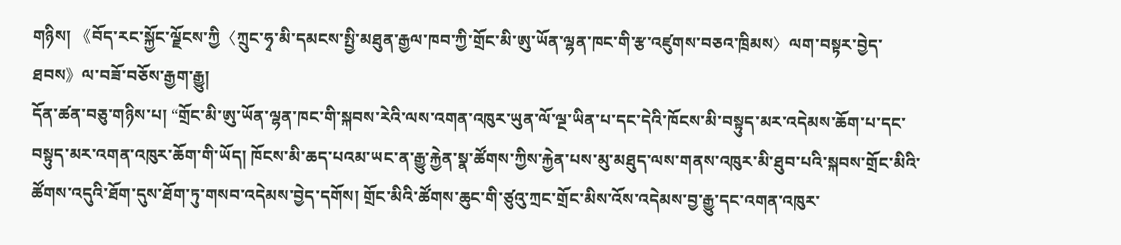གཉིས། 《བོད་རང་སྐྱོང་ལྗོངས་ཀྱི〈ཀྲུང་ཧྭ་མི་དམངས་སྤྱི་མཐུན་རྒྱལ་ཁབ་ཀྱི་གྲོང་མི་ཨུ་ཡོན་ལྷན་ཁང་གི་རྩ་འཛུགས་བཅའ་ཁྲིམས〉ལག་བསྟར་བྱེད་ཐབས》ལ་བཟོ་བཅོས་རྒྱག་རྒྱུ།
དོན་ཚན་བཅུ་གཉིས་པ། “གྲོང་མི་ཨུ་ཡོན་ལྷན་ཁང་གི་སྐབས་རེའི་ལས་འགན་འཁུར་ཡུན་ལོ་ལྔ་ཡིན་པ་དང་དེའི་ཁོངས་མི་བསྟུད་མར་འདེམས་ཆོག་པ་དང་བསྟུད་མར་འགན་འཁུར་ཆོག་གི་ཡོད། ཁོངས་མི་ཆད་པའམ་ཡང་ན་རྒྱུ་རྐྱེན་སྣ་ཚོགས་ཀྱིས་རྐྱེན་པས་མུ་མཐུད་ལས་གནས་འཁུར་མི་ཐུབ་པའི་སྐབས་གྲོང་མིའི་ཚོགས་འདུའི་ཐོག་དུས་ཐོག་ཏུ་གསབ་འདེམས་བྱེད་དགོས། གྲོང་མིའི་ཚོགས་ཆུང་གི་ཙུའུ་ཀྲང་གྲོང་མིས་འོས་འདེམས་བྱ་རྒྱུ་དང་འགན་འཁུར་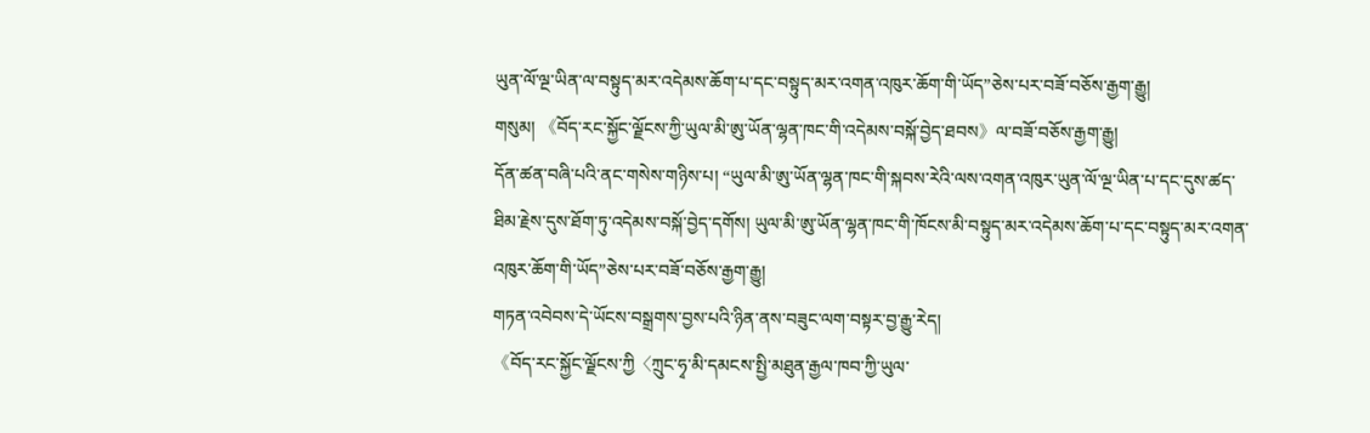ཡུན་ལོ་ལྔ་ཡིན་ལ་བསྟུད་མར་འདེམས་ཆོག་པ་དང་བསྟུད་མར་འགན་འཁུར་ཆོག་གི་ཡོད”ཅེས་པར་བཟོ་བཅོས་རྒྱག་རྒྱུ།
གསུམ། 《བོད་རང་སྐྱོང་ལྗོངས་ཀྱི་ཡུལ་མི་ཨུ་ཡོན་ལྷན་ཁང་གི་འདེམས་བསྐོ་བྱེད་ཐབས》ལ་བཟོ་བཅོས་རྒྱག་རྒྱུ།
དོན་ཚན་བཞི་པའི་ནང་གསེས་གཉིས་པ། “ཡུལ་མི་ཨུ་ཡོན་ལྷན་ཁང་གི་སྐབས་རེའི་ལས་འགན་འཁུར་ཡུན་ལོ་ལྔ་ཡིན་པ་དང་དུས་ཚད་ཐིམ་རྗེས་དུས་ཐོག་ཏུ་འདེམས་བསྐོ་བྱེད་དགོས། ཡུལ་མི་ཨུ་ཡོན་ལྷན་ཁང་གི་ཁོངས་མི་བསྟུད་མར་འདེམས་ཆོག་པ་དང་བསྟུད་མར་འགན་འཁུར་ཆོག་གི་ཡོད”ཅེས་པར་བཟོ་བཅོས་རྒྱག་རྒྱུ།
གཏན་འབེབས་དེ་ཡོངས་བསྒྲགས་བྱས་པའི་ཉིན་ནས་བཟུང་ལག་བསྟར་བྱ་རྒྱུ་རེད།
《བོད་རང་སྐྱོང་ལྗོངས་ཀྱི〈ཀྲུང་ཧྭ་མི་དམངས་སྤྱི་མཐུན་རྒྱལ་ཁབ་ཀྱི་ཡུལ་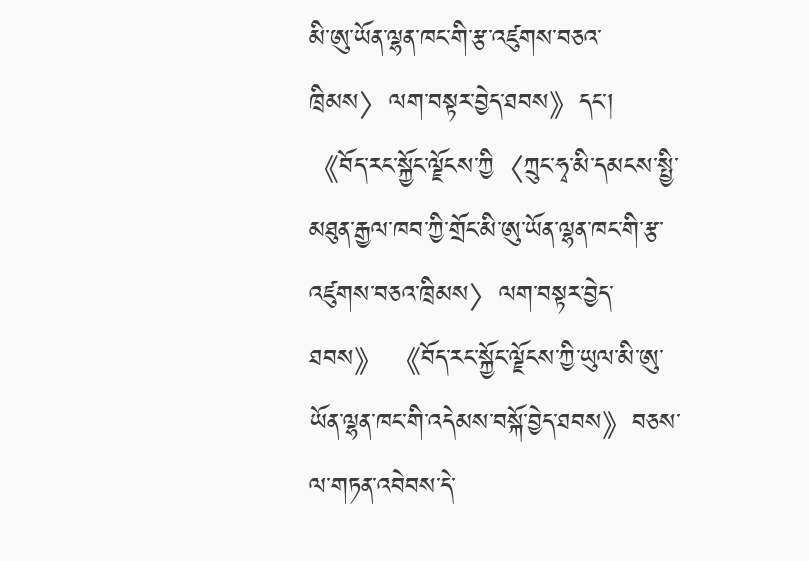མི་ཨུ་ཡོན་ལྷན་ཁང་གི་རྩ་འཛུགས་བཅའ་ཁྲིམས〉ལག་བསྟར་བྱེད་ཐབས》དང་། 《བོད་རང་སྐྱོང་ལྗོངས་ཀྱི〈ཀྲུང་ཧྭ་མི་དམངས་སྤྱི་མཐུན་རྒྱལ་ཁབ་ཀྱི་གྲོང་མི་ཨུ་ཡོན་ལྷན་ཁང་གི་རྩ་འཛུགས་བཅའ་ཁྲིམས〉ལག་བསྟར་བྱེད་ཐབས》 《བོད་རང་སྐྱོང་ལྗོངས་ཀྱི་ཡུལ་མི་ཨུ་ཡོན་ལྷན་ཁང་གི་འདེམས་བསྐོ་བྱེད་ཐབས》བཅས་ལ་གཏན་འབེབས་དེ་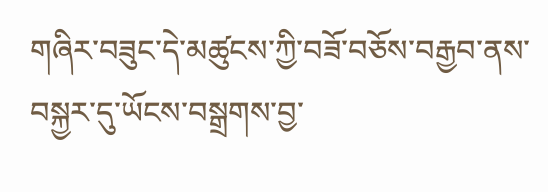གཞིར་བཟུང་དེ་མཚུངས་ཀྱི་བཟོ་བཅོས་བརྒྱབ་ནས་བསྐྱར་དུ་ཡོངས་བསྒྲགས་བྱ་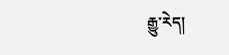རྒྱུ་རེད།